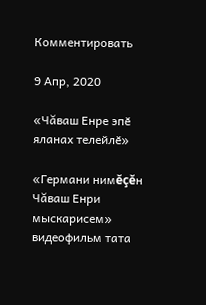Комментировать

9 Апр, 2020

«Чăваш Енре эпӗ яланах телейлӗ»

«Германи нимĕçĕн Чăваш Енри мыскарисем» видеофильм тата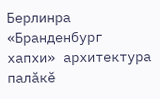Берлинра «Бранденбург хапхи» архитектура палăкĕ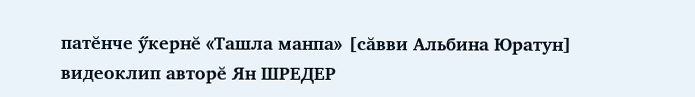патĕнче ӳкернĕ «Ташла манпа» [сăвви Альбина Юратун] видеоклип авторĕ Ян ШРЕДЕР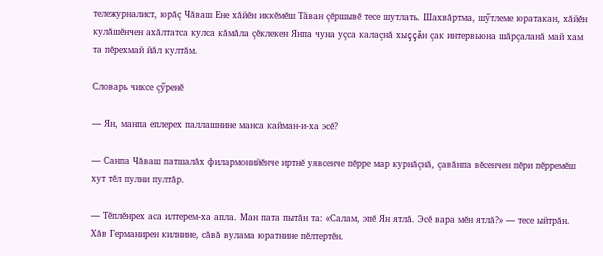тележурналист, юрăç Чăваш Ене хăйĕн иккĕмĕш Тӑван çĕршывĕ тесе шутлать. Шахвăртма, шӳтлеме юратакан, хăйĕн кулăшĕнчен ахăлтатса кулса кăмăла çĕклекен Янпа чуна уçса калаçнă хыççăн çак интервьюна шăрçаланă май хам та пĕрехмай йăл култăм.

Словарь чиксе çӳренĕ

— Ян, манпа еплерех паллашнине манса кайман-и-ха эсĕ?

— Санпа Чăваш патшалăх филармонийĕнче иртнĕ уявсенче пĕрре мар курнăçнă, çавăнпа вĕсенчен пĕри пĕрремĕш хут тĕл пулни пултăр.

— Тĕплĕнрех аса илтерем-ха апла. Ман пата пытăн та: «Салам, эпĕ Ян ятлă. Эсĕ вара мĕн ятлă?» — тесе ыйтрăн. Хăв Германирен килнине, сăвă вулама юратнине пĕлтертĕн.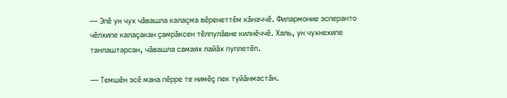— Эпĕ ун чух чăвашла калаçма вĕренеттĕм кăначчĕ. Филармоние эсперанто чĕлхипе калаçакан çамрăксен тĕлпулăвне килнĕччĕ. Халь, ун чухнехипе танлаштарсан, чăвашла самаях лайăх пуплетĕп.

— Темшĕн эсĕ мана пĕрре те нимĕç пек туйăнмастăн.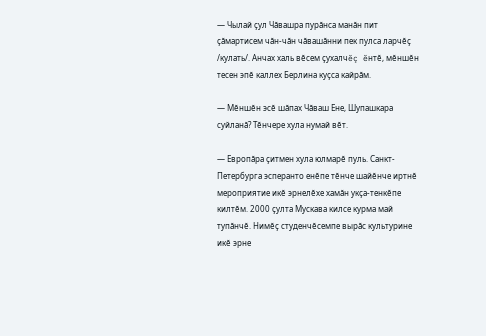— Чылай çул Чăвашра пурăнса манăн пит çăмартисем чăн-чăн чăвашăнни пек пулса ларчĕç /кулать/. Анчах халь вĕсем çухалчĕç ĕнтĕ, мĕншĕн тесен эпĕ каллех Берлина куçса кайрăм.

— Мĕншĕн эсĕ шăпах Чăваш Ене, Шупашкара суйланă? Тĕнчере хула нумай вĕт.

— Европăра çитмен хула юлмарĕ пуль. Санкт-Петербурга эсперанто енĕпе тĕнче шайĕнче иртнĕ мероприятие икĕ эрнелĕхе хамăн укçа-тенкĕпе килтĕм. 2000 çулта Мускава килсе курма май тупăнчĕ. Нимĕç студенчĕсемпе вырăс культурине икĕ эрне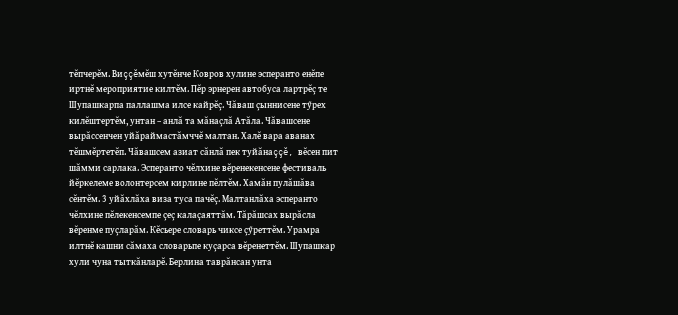тĕпчерĕм. Виççĕмĕш хутĕнче Ковров хулине эсперанто енĕпе иртнĕ мероприятие килтĕм. Пĕр эрнерен автобуса лартрĕç те Шупашкарпа паллашма илсе кайрĕç. Чăваш çыннисене тӳрех килĕштертĕм, унтан – анлă та мăнаçлă Атăла. Чăвашсене вырăссенчен уйăраймастăмччĕ малтан. Халĕ вара аванах тĕшмĕртетĕп. Чăвашсем азиат сăнлă пек туйăнаççĕ, вĕсен пит шăмми сарлака. Эсперанто чĕлхине вĕренекенсене фестиваль йĕркелеме волонтерсем кирлине пĕлтĕм. Хамăн пулăшăва сĕнтĕм. 3 уйăхлăха виза туса пачĕç. Малтанлăха эсперанто чĕлхине пĕлекенсемпе çеç калаçаяттăм. Тăрăшсах вырăсла вĕренме пуçларăм. Кĕсьере словарь чиксе çӳреттĕм. Урамра илтнĕ кашни сăмаха словарьпе куçарса вĕренеттĕм. Шупашкар хули чуна тыткăнларĕ. Берлина таврăнсан унта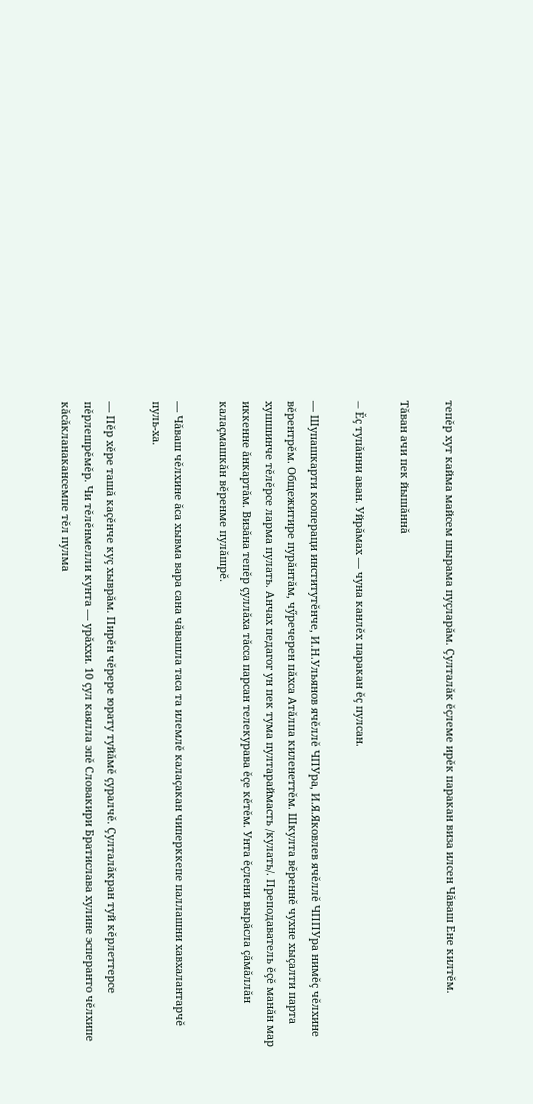тепĕр хут кайма майсем шырама пуçларăм. Çулталăк ĕçлеме ирĕк паракан виза илсен Чăваш Ене килтĕм.

Тăван ачи пек йышăннă

— Ĕç тупăнни аван. Уйрăмах — чуна канлĕх паракан ĕç пулсан.

— Шупашкарти коопераци институтĕнче, И.Н.Ульянов ячĕллĕ ЧПУра, И.Я.Яковлев ячĕллĕ ЧППУра нимĕç чĕлхине вĕрентрĕм. Общежитире пурăнтăм, чӳречерен пăхса Атăлпа киленеттĕм. Шкулта вĕреннĕ чухне хыçалти парта хушшинче тĕлĕрсе ларма пулать. Анчах педагог ун пек тума пултараймасть /кулать/. Преподаватель ĕçĕ манăн мар иккенне ăнкартăм. Визăна тепĕр çуллăха тăсса парсан телекурава ĕçе кĕтĕм. Унта ĕçлени вырăсла çăмăллăн калаçмашкăн вĕренме пулăшрĕ.

— Чăваш чĕлхине ăса хывма вара сана чăвашла таса та илемлĕ калаçакан чиперккепе паллашни хавхалантарчĕ пуль-ха.

— Пĕр хĕре ташă каçĕнче куç хыврăм. Пирĕн чĕрере юрату туйăмĕ çуралчĕ. Çулталăкран туй кĕрлеттерсе пĕрлешрĕмĕр. Чи тĕлĕнмелли кунта — урăххи. 10 çул каялла эпĕ Словакири Братислава хулине эсперанто чĕлхипе кăсăкланакансемпе тĕл пулма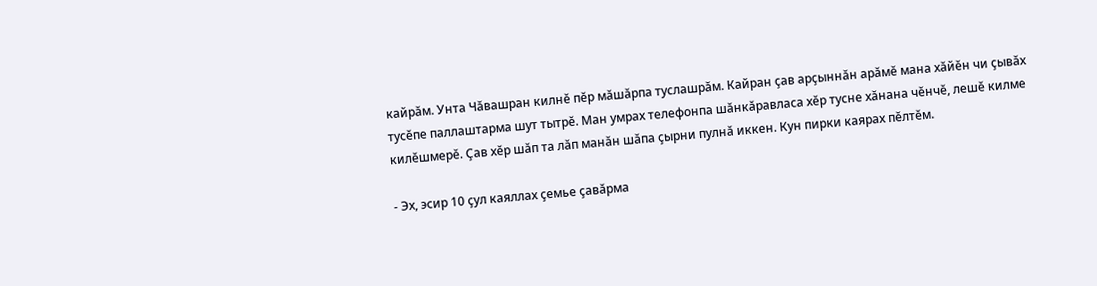кайрăм. Унта Чăвашран килнĕ пĕр мăшăрпа туслашрăм. Кайран çав арçыннăн арăмĕ мана хăйĕн чи çывăх тусĕпе паллаштарма шут тытрĕ. Ман умрах телефонпа шăнкăравласа хĕр тусне хăнана чĕнчĕ, лешĕ килме килĕшмерĕ. Çав хĕр шăп та лăп манăн шăпа çырни пулнă иккен. Кун пирки каярах пĕлтĕм.

- Эх, эсир 10 çул каяллах çемье çавăрма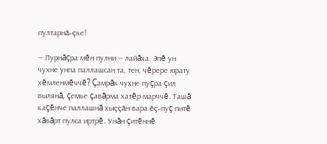пултарнă-çке!

— Пурнăçра мĕн пулни — лайăха. Эпĕ ун чухне унпа паллашсан та, тен, чĕрере юрату хĕмленмĕччĕ? Çамрăк чухне пуçра çил вылянă, çемье çавăрма хатĕр марччĕ. Ташă каçĕнче паллашнă хыççăн вара ĕç-пуç питĕ хăвăрт пулса иртрĕ. Унăн çитĕннĕ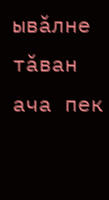ывăлне тăван ача пек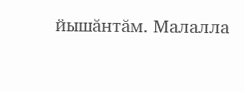йышăнтăм. Малалла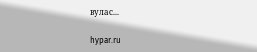вулас...

hypar.ru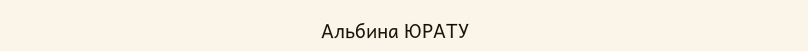Альбина ЮРАТУ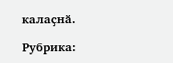калаҫнӑ.

Рубрика: